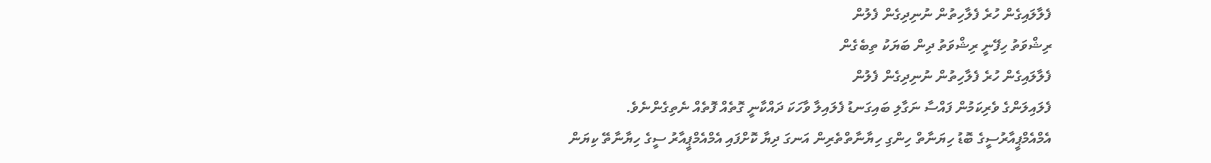ފެލާލައިގެން ހުރެ ފެލާހިތުން ނުނިދިގެން ފެލުން
ރިޝްވަތު ހިފޭނީ ރިޝްވަތު ދިން ބަޔަކު ތިބެގެން
ފެލާލައިގެން ހުރެ ފެލާހިތުން ނުނިދިގެން ފެލުން
ފެލައިލަންގެ ވެރިކަމުން ފައްސާ ނަގާލި ބައިގަނޑު ފެލައިލާ ވާހަކަ ދައްކާނީ ގޮތެއް ފޮތެއް ނެތިގެންނެވެ. އެމްއެމްޕީއާރުސީގެ ބޮޑު ހިޔަނާތް ހިންގި ހިޔާނާތްތެރިން އަނގަ ދިޔާ ކޮށްފައި އެމްއެމްޕީއާރު ސީގެ ހިޔާނާތޭ ކިޔަން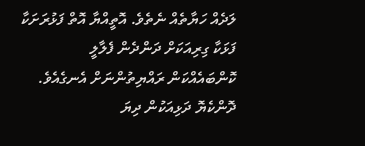ލަދެއް ހަޔާތެއް ނެތެވެ. އޮތީއްޔާ އޮތް ފަޅުރަށަކާ ފަޅަކާ ގިރިއަކަށް ދަންދެން ފެލާލީ ކޮންބައެއްކަން ރައްޔިތުންނަށް އެނގެއެވެ.
ދޮންކެޔޮ ދަޅިއަކުން ދިޔަ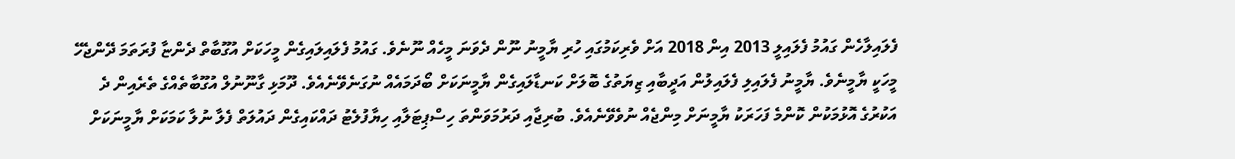ފެލައިލާހެން ގައުމު ފެލައިލީ 2013 އިން 2018 އަށް ވެރިކަމުގައި ހުރި ޔާމީނު ނޫން ދެވަނަ މީހެއް ނޫނެވެ. ގައުމު ފެލައިލައިގެން މީހަކަށް އުގޫބާތް ދެންޏާ ފުރަތަމަ ދޭންޖެހޭ މީހަކީ ޔާމީނެވެ. ޔާމީނު ފެލައިލި ފެލައިލުން އަދީބާއި ޒިޔަތުގެ ބޮލަށް ކަނޑާލައިގެން ޔާމީނަކަށް ބޯދަމައެއް ނުގަނެވޭނެއެވެ. ދޫމަޅި ގާނޫނުލް އުގޫބާތެއްގެ ތެރެއިން ދެ އަކުރުގެ އޮޅުމަކުން ކޮންމެ ފަހަރަކު ޔާމީނަށް މިންޖެއް ނުވެވޭނެއެވެ. ބުރިޖާއި ދަރުމަވަންތަ ހިސްޕިޓަލާއި ހިޔާފުލެޓު ދައްކައިގެން ދައުލަތް ފެލާ ނުލާ ކަމަކަށް ޔާމީނަކަށް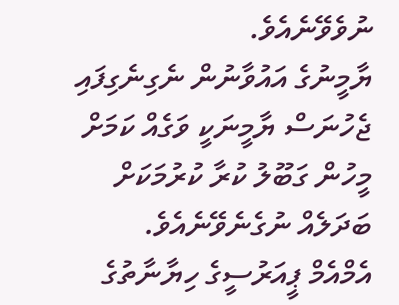ނުވެވޭނެއެވެ.
ޔާމީނުގެ އައުވާނުން ނެގިނެގިފައި ޖެހުނަސް ޔާމީނަކީ ވަގެއް ކަމަށް މީހުން ގަބޫލު ކުރާ ކުރުމަކަށް ބަދަލެއް ނުގެނެވޭނެއެވެ. އެމްއެމް ޕީއަރުސީގެ ހިޔާނާތުގެ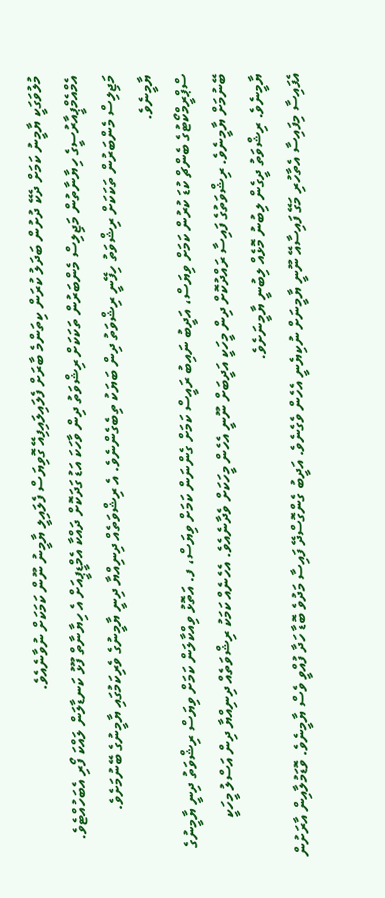މުލުވަގަކީ ޔާމީނު ކަމަށް ދެކޭ ދުށުން ބަދަލު ކުރަން ކިތަންމެ ބާރަށް ފެލައިލައިފިއޭ ގޮވިޔަސް ފެލައިލީ ޔާމީނު ނޫން ކަމަކަށް ނުވާނެއެވެ.
އެމްއެމްޕީއާރުސީގެ ހިޔާނާތުން މަޖިލިސް މެންބަރުން ތަކަކަށް ރިޝްވަތު ދިން ވާހަކަ އަޑު ގަދަކޮށް ދައްކާ އެމްޑީޕީއަށް އެ ހިޔާނާތް ފޫޅު ކަނޑާލަން ލައްކަ ފޯރި އެބަހުއްޓެވެ. މަޖިލިސް މެންބަރުން ތަކަކަށް ރިޝްވަތު ހިފޭނީ ރިޝްވަތު ދިން ބަޔަކު ތިބެގެންނެވެ. އެ ރިޝްވަތެއް ދިނިއްޔާ ދިނީ ޔާމީނުގެ ވެރިކަމުގައި ޔާމީނުގެ ބޭނުމަށެވެ. ޔާމީނެވެ.
ސްޕްރީމްކޯޓުގެ ބެންޗް ކުޑަ ކުރުން ކަމަށް ވިޔަސް، އަދީބު ނައިބު ރައީސް ކަމަށް ގެންނަން ކަމަށް ވިޔަސް، ފ. އަތޮޅު ވިއްކާލަން ކަމަށް ވިޔަސް ރިޝްވަތު ދިނީ ޔާމީނުގެ ބޭނުމަށް ޔާމީނެވެ. ރިޝްވަތުގެ ފައިސާ ރައްދުކޮށް ދިން މީހަކީ އަދީބަށް ނޫނީ އެހެން މީހަކަށް ވެދާނެއެވެ. އެހެނެއް ކަމަކު ރިޝްވަތެއް ދިނިއްޔާ ދިން އަސްލު މީހަކީ ޔާމީނެވެ. ރިޝްވަތު ދީގެން ލިބުނު މޮޅެއް ލިބުނީ ޔާމީނަށެވެ.
އެފައިސާ މިފައިސާ އެތާހުރި މަގޭ ފައިސާއޭ ނޫނީ ޔާމީނަށް ނުކިޔެނީ އެހެން ވެގެނެވެ. އަދީބު ގެންގޮސްދޭ ފައިސާ މަދުވެ ބޮޑާ ހަދާ ފުއްވީ ވެސް ޔާމީނެވެ. ވޮޑަމުލާއިން އާރަށުން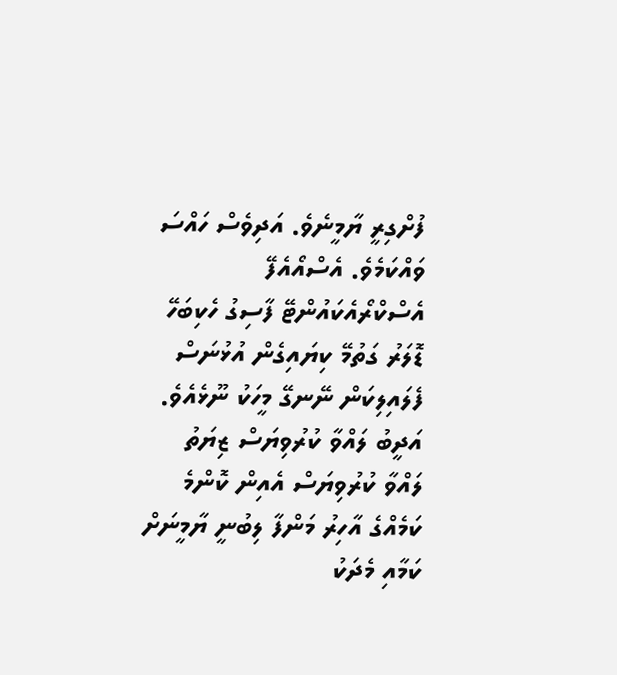ފުށްގިރީ ޔާމީނެވެ. އަދިވެސް ހައްސަ ވައްކަމެވެ. އެސްއޯއެފޭ އެސްކްރޯއެކައުންޓޭ ފާސިގު ހެކިބަހޭ ޑޮލަރު ގަތުމޭ ކިޔައިގެން އުޅުނަސް ފެލައިލިކަން ނޭނގޭ މީހަކު ނޫޅެއެވެ. އަދީބު ލައްވާ ކުރުވިޔަސް ޒިޔަތު ލައްވާ ކުރުވިޔަސް އެއިން ކޮންމެ ކަމެއްގެ އާހިރު މަންފާ ލިބުނީ ޔާމީނަށް ކަމާއި މެދަކު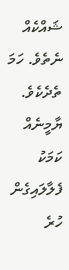ޝައްކެއް ނެތެވެ. ހަމަ ތެދެކެވެ. ޔާމީނެއް ކަމަކު ފެލާލައިގެން ހުރެ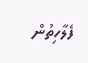ފެލާހިތުން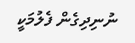ނުނިދިގެން ފެލުމަކީ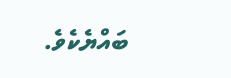ބައްޔެކެވެ.